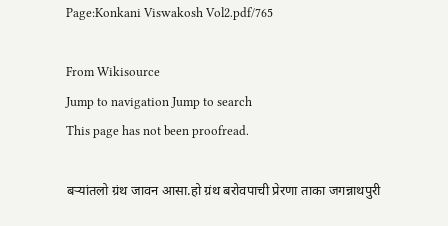Page:Konkani Viswakosh Vol2.pdf/765

From Wikisource
Jump to navigation Jump to search
This page has not been proofread.

बऱ्यांतलो ग्रंथ जावन आसा.हो ग्रंथ बरोवपाची प्रेरणा ताका जगन्नाथपुरी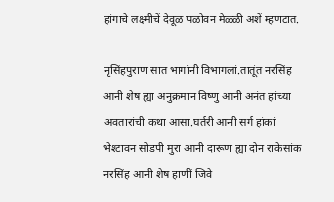हांगाचे लक्ष्मीचें देवूळ पळोवन मेळ्ळी अशें म्हणटात.

नृसिंहपुराण सात भागांनी विभागलां.तातूंत नरसिंह आनी शेष ह्या अनुक्रमान विष्णु आनी अनंत हांच्या अवतारांची कथा आसा.घर्तरी आनी सर्ग हांकां भेश्टावन सोडपी मुरा आनी दारूण ह्या दोन राकेसांक नरसिंह आनी शेष हाणीं जिवे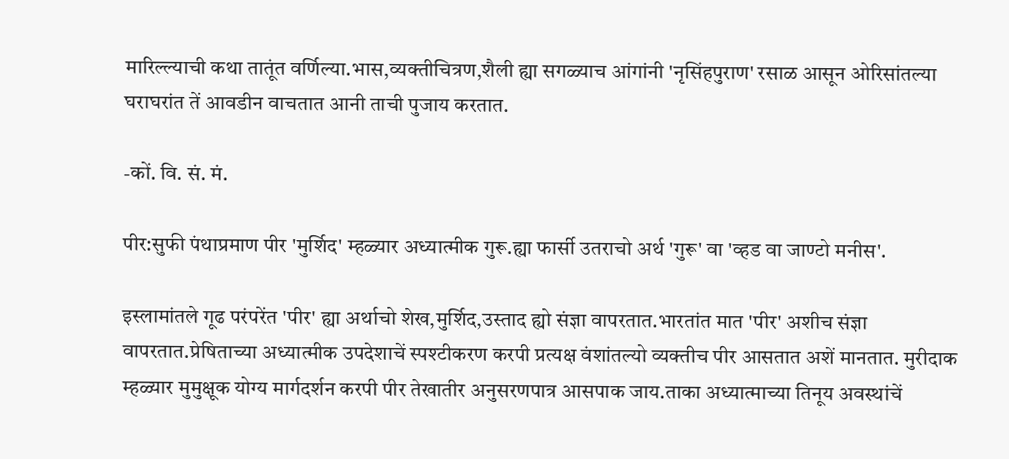मारिल्ल्याची कथा तातूंत वर्णिल्या.भास,व्यक्तीचित्रण,शैली ह्या सगळ्याच आंगांनी 'नृसिंहपुराण' रसाळ आसून ओरिसांतल्या घराघरांत तें आवडीन वाचतात आनी ताची पुजाय करतात.

-कों. वि. सं. मं.

पीर:सुफी पंथाप्रमाण पीर 'मुर्शिद' म्हळ्यार अध्यात्मीक गुरू.ह्या फार्सी उतराचो अर्थ 'गुरू' वा 'व्हड वा जाण्टो मनीस'.

इस्लामांतले गूढ परंपरेंत 'पीर' ह्या अर्थाचो शेख,मुर्शिद,उस्ताद ह्यो संज्ञा वापरतात.भारतांत मात 'पीर' अशीच संज्ञा वापरतात.प्रेषिताच्या अध्यात्मीक उपदेशाचें स्पश्टीकरण करपी प्रत्यक्ष वंशांतल्यो व्यक्तीच पीर आसतात अशें मानतात. मुरीदाक म्हळ्यार मुमुक्षूक योग्य मार्गदर्शन करपी पीर तेखातीर अनुसरणपात्र आसपाक जाय.ताका अध्यात्माच्या तिनूय अवस्थांचें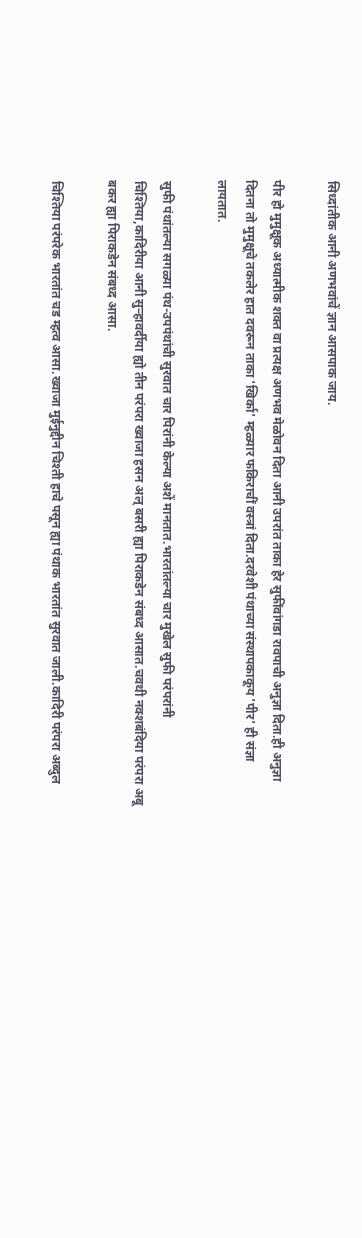सिध्दांतीक आनी अणभवांचें ज्ञान आसपाक जाय.

पीर हो मुमुक्षूक अध्यात्मीक शक्त वा प्रत्यक्ष अणभव मेळोवन दिता आनी उपरांत ताका हेर सुफींवांगडा रावपाची अनुज्ञा दिता.ही अनुज्ञा दितना तो मुमुक्षूचे तकलेर हात दवरून ताका 'खिर्का' म्हळ्यार फकिराचीं वस्त्रां दिता.दरवेशी पंथाच्या संस्थापकाकूय 'पीर' ही संज्ञा लायतात.

सुफी पंथांतल्या सगळ्या पंथ-उपपंथांची सुरवात चार पिरांनी केल्या अशें मानतात.भारतांतल्या चार मुखेल सुफी परंपरांनी चिश्तिया,कादिरीया आनी सुऱ्हावर्दीया ह्यो तीन परंपरा ख्वाजा हसन अल् बसरी ह्या पिराकडेन संबध्द आसात.चवथी नक्शबंदिया परंपरा अबू बकर ह्या पिराकडेन संबध्द आसा.

चिश्तिया परंपरेक भारतांत चड म्हत्व आसा.ख्वाजा मुईनुद्दीन चिश्ती हाचे पसून ह्या पंथाक भारतांत सुरवात जाली.कादिरी परंपरा अब्दुल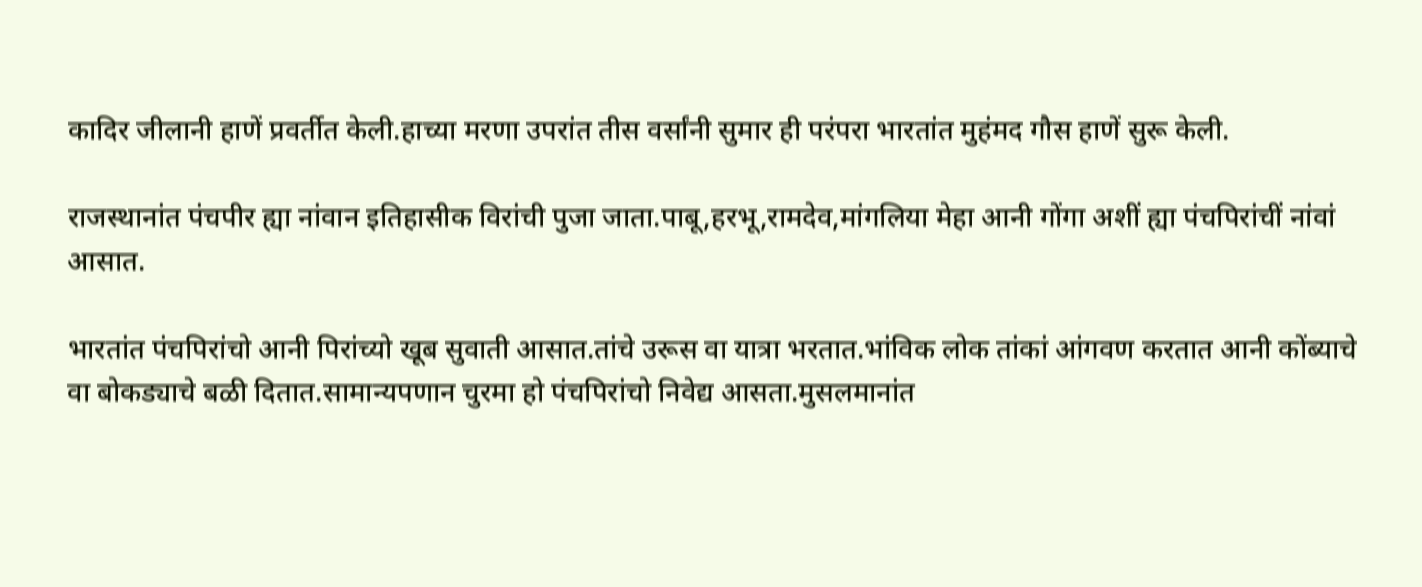कादिर जीलानी हाणें प्रवर्तीत केली.हाच्या मरणा उपरांत तीस वर्सांनी सुमार ही परंपरा भारतांत मुहंमद गौस हाणें सुरू केली.

राजस्थानांत पंचपीर ह्या नांवान इतिहासीक विरांची पुजा जाता.पाबू,हरभू,रामदेव,मांगलिया मेहा आनी गोंगा अशीं ह्या पंचपिरांचीं नांवां आसात.

भारतांत पंचपिरांचो आनी पिरांच्यो खूब सुवाती आसात.तांचे उरूस वा यात्रा भरतात.भांविक लोक तांकां आंगवण करतात आनी कोंब्याचे वा बोकड्याचे बळी दितात.सामान्यपणान चुरमा हो पंचपिरांचो निवेद्य आसता.मुसलमानांत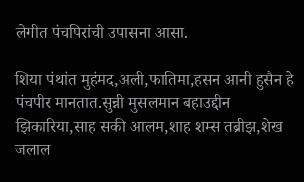लेगीत पंचपिरांची उपासना आसा.

शिया पंथांत मुहंमद,अली,फातिमा,हसन आनी हुसैन हे पंचपीर मानतात.सुन्नी मुसलमान बहाउद्दीन झिकारिया,साह सकी आलम,शाह शम्स तब्रीझ,शेख जलाल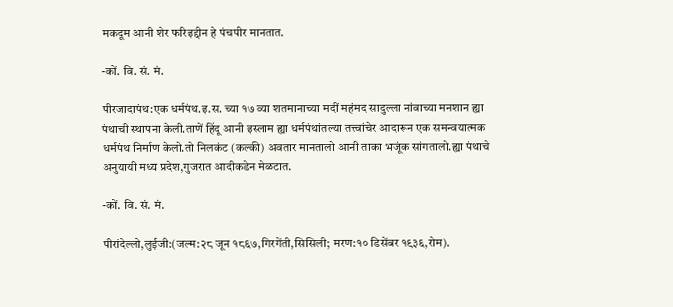मकदूम आनी शेर फरिइद्दीन हे पंचपीर मानतात.

-कों. वि. सं. मं.

पीरजादापंथ:एक धर्मपंथ.इ.स. च्या १७ व्या शतमानाच्या मदीं महंमद सादुल्ला नांवाच्या मनशान ह्या पंथाची स्थापना केली.ताणें हिंदू आनी इस्लाम ह्या धर्मपंथांतल्या तत्त्वांचेर आदारून एक समन्वयात्मक धर्मपंथ निर्माण केलो.तो निलकंट (कल्की) अवतार मानतालो आनी ताका भजूंक सांगतालो.ह्या पंथाचे अनुयायी मध्य प्रदेश,गुजरात आदीकडेन मेळटात.

-कों. वि. सं. मं.

पीरांदेल्लो,लुईजी:(जल्म:२८ जून १८६७,गिरगेंती,सिसिली; मरण:१० डिसेंबर १९३६,रोम).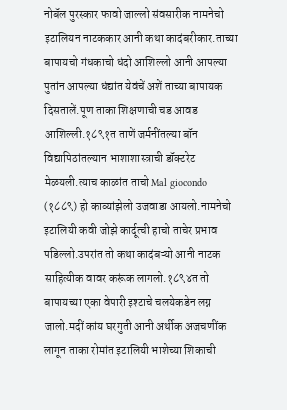नोबॅल पुरस्कार फावो जाल्लो संवसारीक नामनेचो इटालियन नाटककार आनी कथा कादंबरीकार.ताच्या बापायचो गंधकाचो धंदो आशिल्लो आनी आपल्या पुतांन आपल्या धंद्यांत येवंचें अशें ताच्या बापायक दिसतालें.पूण ताका शिक्षणाची चड आवड आशिल्ली.१८९१त ताणें जर्मनींतल्या बॉन विद्यापिठांतल्यान भाशाशास्त्राची डॉक्टरेट मेळयली.त्याच काळांत ताचो Mal giocondo (१८८९) हो काव्यांझेलो उजवाडा आयलो.नामनेचो इटालियी कवी जोझे कार्दूत्ची हाचो ताचेर प्रभाव पडिल्लो.उपरांत तो कथा कादंबऱ्यो आनी नाटक साहित्यीक वावर करूंक लागलो.१८९४त तो बापायच्या एका वेपारी इश्टाचे चलयेकडेन लग्न जालो.मदीं कांय घरगुती आनी अर्थीक अजचणींक लागून ताका रोमांत इटालियी भाशेच्या शिकाची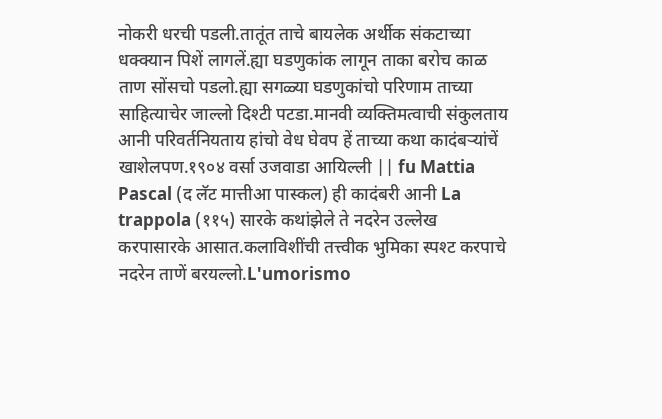नोकरी धरची पडली.तातूंत ताचे बायलेक अर्थीक संकटाच्या धक्क्यान पिशें लागलें.ह्या घडणुकांक लागून ताका बरोच काळ ताण सोंसचो पडलो.ह्या सगळ्या घडणुकांचो परिणाम ताच्या साहित्याचेर जाल्लो दिश्टी पटडा.मानवी व्यक्तिमत्वाची संकुलताय आनी परिवर्तनियताय हांचो वेध घेवप हें ताच्या कथा कादंबऱ्यांचें खाशेलपण.१९०४ वर्सा उजवाडा आयिल्ली || fu Mattia Pascal (द लॅट मात्तीआ पास्कल) ही कादंबरी आनी La trappola (११५) सारके कथांझेले ते नदरेन उल्लेख करपासारके आसात.कलाविशींची तत्त्वीक भुमिका स्पश्ट करपाचे नदरेन ताणें बरयल्लो.L'umorismo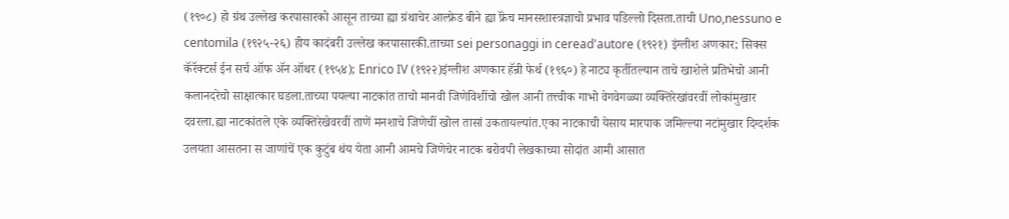(१९०८) हो ग्रंथ उल्लेख करपासारको आसून ताच्या ह्या ग्रंथाचेर आल्फ्रेड बीने ह्या फ्रॅंच मानसशास्त्रज्ञाचो प्रभाव पडिल्लो दिसता.ताची Uno,nessuno e centomila (१९२५-२६) हीय कादंबरी उल्लेख करपासारकी.ताच्या sei personaggi in ceread'autore (१९२१) इंग्लीश अणकार; सिक्स कॅरॅक्टर्स ईन सर्च ऑफ ॲन ऑथर (१९५४); Enrico IV (१९२२)इंग्लीश अणकार हॅन्री फेर्थ (१९६०) हे नाट्य कृतींतल्यान ताचे खाशेले प्रतिभेचो आनी कलानदरेचो साक्षात्कार घडला.ताच्या पयल्या नाटकांत ताचो मानवी जिणेविशींचो खोल आनी तत्त्वीक गाभो वेगवेगळ्या व्यक्तिरेखांवरवीं लोकांमुखार दवरला.ह्या नाटकांतले एके व्यक्तिरेखेवरवीं ताणें मनशाचे जिणेचीं खोल तासां उकतायल्यांत.एका नाटकाची येसाय मारपाक जमिल्ल्या नटांमुखार दिग्दर्शक उलयता आसतना स जाणांचें एक कुटुंब थंय येता आनी आमचे जिणेचेर नाटक बरोवपी लेखकाच्या सोदांत आमी आसात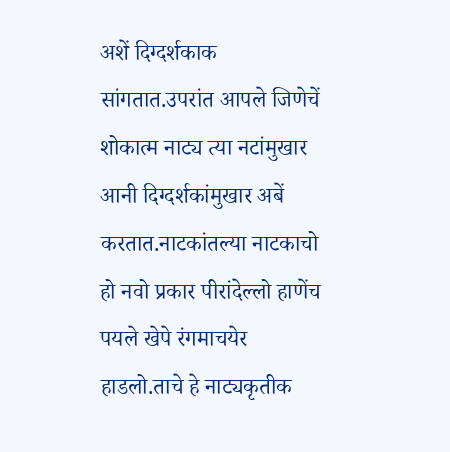अशें दिग्दर्शकाक सांगतात.उपरांत आपले जिणेचें शोकात्म नाट्य त्या नटांमुखार आनी दिग्दर्शकांमुखार अबें करतात.नाटकांतल्या नाटकाचो हो नवो प्रकार पीरांदेल्लो हाणेंच पयले खेपे रंगमाचयेर हाडलो.ताचे हे नाट्यकृतीक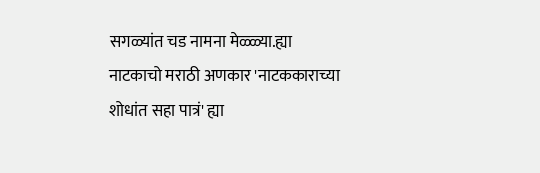सगळ्यांत चड नामना मेळ्ळ्या.ह्या नाटकाचो मराठी अणकार 'नाटककाराच्या शोधांत सहा पात्रं' ह्या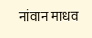नांवान माधव